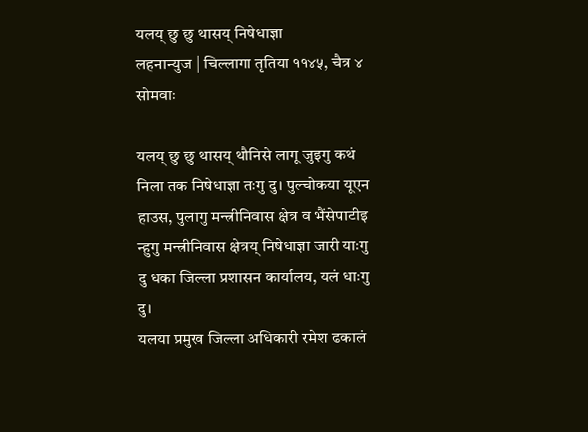यलय् छु छु थासय् निषेधाज्ञा
लहनान्युज | चिल्लागा तृतिया ११४५, चैत्र ४ सोमवाः

यलय् छु छु थासय् थौनिसे लागू जुइगु कथं निला तक निषेधाज्ञा तःगु दु। पुल्चोकया यूएन हाउस, पुलागु मन्त्रीनिवास क्षेत्र व भैंसेपाटीइ न्हुगु मन्त्रीनिवास क्षेत्रय् निषेधाज्ञा जारी याःगु दु धका जिल्ला प्रशासन कार्यालय, यलं धाःगु दु।
यलया प्रमुख जिल्ला अधिकारी रमेश ढकालं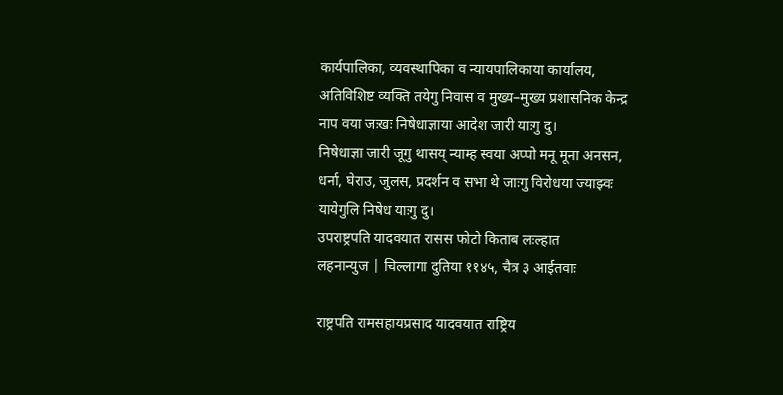कार्यपालिका, व्यवस्थापिका व न्यायपालिकाया कार्यालय, अतिविशिष्ट व्यक्ति तयेगु निवास व मुख्य–मुख्य प्रशासनिक केन्द्र नाप वया जःखः निषेधाज्ञाया आदेश जारी याःगु दु।
निषेधाज्ञा जारी जूगु थासय् न्याम्ह स्वया अप्पो मनू मूना अनसन, धर्ना, घेराउ, जुलस, प्रदर्शन व सभा थे जाःगु विरोधया ज्याझ्वः यायेगुलि निषेध याःगु दु।
उपराष्ट्रपति यादवयात रासस फोटो किताब लःल्हात
लहनान्युज | चिल्लागा दुतिया ११४५, चैत्र ३ आईतवाः

राष्ट्रपति रामसहायप्रसाद यादवयात राष्ट्रिय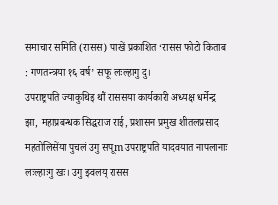समाचार समिति (रासस) पाखें प्रकाशित ‘रासस फोटो किताब : गणतन्त्रया १६ वर्ष’ सफू लःल्हागु दु।
उपराष्ट्रपति ज्याकुथिइ थौं राससया कार्यकारी अध्यक्ष धर्मेन्द्र झा, महाप्रबन्धक सिद्धराज राई, प्रशासन प्रमुख शीतलप्रसाद महतोलिसेंया पुचलं उगु सपूm उपराष्ट्रपति यादवयात नापलानाः लःल्हाःगु खः। उगु झ्वलय् रासस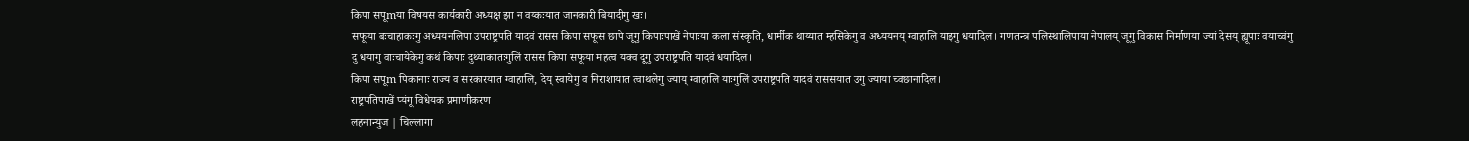किपा सपूmया विषयस कार्यकारी अध्यक्ष झा न वय्कःयात जानकारी बियादीगु खः।
सफूया बःचाहाकःगु अध्ययनलिपा उपराष्ट्रपति यादवं रासस किपा सफूस छापे जूगु किपाःपाखें नेपाःया कला संस्कृति, धार्मीक थाय्यात म्हसिकेगु व अध्ययनय् ग्वाहालि याइगु धयादिल। गणतन्त्र पलिस्थालिपाया नेपालय् जूगु विकास निर्माणया ज्यां देसय् ह्यूपाः वयाच्वंगु दु धयागु वाःचायेकेगु कथं किपाः दुथ्याकातःगुलिं रासस किपा सफूया महत्व यक्व दूगु उपराष्ट्रपति यादवं धयादिल।
किपा सपूm पिकानाः राज्य व सरकारयात ग्वाहालि, देय् स्वायेगु व निराशायात त्वाथलेगु ज्याय् ग्वाहालि याःगुलिं उपराष्ट्रपति यादवं राससयात उगु ज्याया च्वछानादिल।
राष्ट्रपतिपाखें प्यंगू विधेयक प्रमाणीकरण
लहनान्युज | चिल्लागा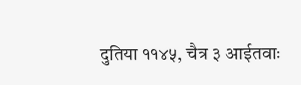दुतिया ११४५, चैत्र ३ आईतवाः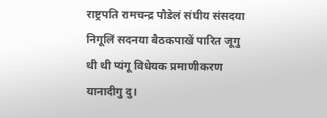राष्ट्रपति रामचन्द्र पौडेलं संघीय संसदया निगूलिं सदनया बैठकपाखें पारित जूगु थी थी प्यंगू विधेयक प्रमाणीकरण यानादीगु दु।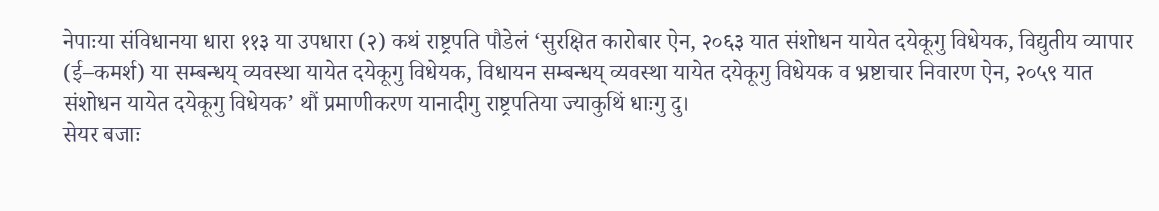नेपाःया संविधानया धारा ११३ या उपधारा (२) कथं राष्ट्रपति पौडेलं ‘सुरक्षित कारोबार ऐन, २०६३ यात संशोधन यायेत दयेकूगु विधेयक, विद्युतीय व्यापार (ई–कमर्श) या सम्बन्धय् व्यवस्था यायेत दयेकूगु विधेयक, विधायन सम्बन्धय् व्यवस्था यायेत दयेकूगु विधेयक व भ्रष्टाचार निवारण ऐन, २०५९ यात संशोधन यायेत दयेकूगु विधेयक’ थौं प्रमाणीकरण यानादीगु राष्ट्रपतिया ज्याकुथिं धाःगु दु।
सेयर बजाः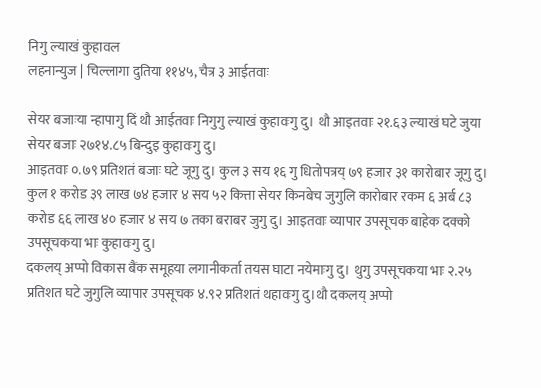निगु ल्याखं कुहावल
लहनान्युज | चिल्लागा दुतिया ११४५, चैत्र ३ आईतवाः

सेयर बजाःया न्हापागु दिं थौ आईतवाः निगुगु ल्याखं कुहावःगु दु। थौ आइतवाः २१.६३ ल्याखं घटे जुया सेयर बजाः २७१४.८५ बिन्दुइ कुहावःगु दु।
आइतवाः ०.७९ प्रतिशतं बजाः घटे जूगु दु। कुल ३ सय १६ गु धितोपत्रय् ७९ हजार ३१ कारोबार जूगु दु। कुल १ करोड ३९ लाख ७४ हजार ४ सय ५२ कित्ता सेयर किनबेच जुगुलि कारोबार रकम ६ अर्ब ८३ करोड ६६ लाख ४० हजार ४ सय ७ तका बराबर जुगु दु। आइतवाः व्यापार उपसूचक बाहेक दक्को उपसूचकया भाः कुहावःगु दु।
दकलय् अप्पो विकास बैंक समूहया लगानीकर्ता तयस घाटा नयेमाःगु दु। थुगु उपसूचकया भाः २.२५ प्रतिशत घटे जुगुलि व्यापार उपसूचक ४.९२ प्रतिशतं थहावःगु दु।थौ दकलय् अप्पो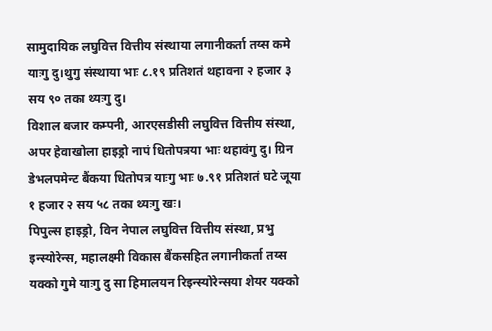सामुदायिक लघुवित्त वित्तीय संस्थाया लगानीकर्ता तय्स कमे याःगु दु।थुगु संस्थाया भाः ८.१९ प्रतिशतं थहावना २ हजार ३ सय ९० तका थ्यःगु दु।
विशाल बजार कम्पनी, आरएसडीसी लघुवित्त वित्तीय संस्था, अपर हेवाखोला हाइड्रो नापं धितोपत्रया भाः थहावंगु दु। ग्रिन डेभलपमेन्ट बैंकया धितोपत्र याःगु भाः ७.९१ प्रतिशतं घटे जूया १ हजार २ सय ५८ तका थ्यःगु खः।
पिपुल्स हाइड्रो, विन नेपाल लघुवित्त वित्तीय संस्था, प्रभु इन्स्योरेन्स, महालक्ष्मी विकास बैंकसहित लगानीकर्ता तय्स यक्को गुमे याःगु दु सा हिमालयन रिइन्स्योरेन्सया शेयर यक्को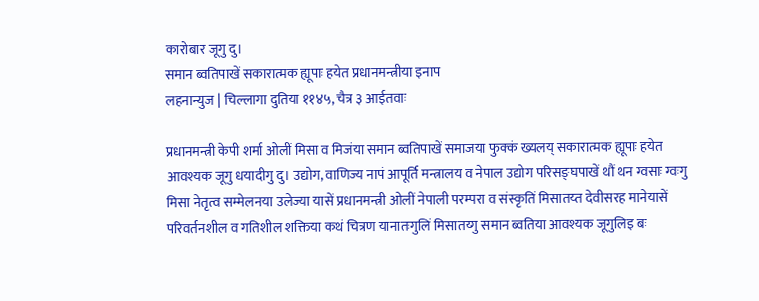कारोबार जूगु दु।
समान ब्वतिपाखें सकारात्मक ह्यूपाः हयेत प्रधानमन्त्रीया इनाप
लहनान्युज | चिल्लागा दुतिया ११४५, चैत्र ३ आईतवाः

प्रधानमन्त्री केपी शर्मा ओलीं मिसा व मिजंया समान ब्वतिपाखें समाजया फुक्कं ख्यलय् सकारात्मक ह्यूपाः हयेत आवश्यक जूगु धयादीगु दु। उद्योग, वाणिज्य नापं आपूर्ति मन्त्रालय व नेपाल उद्योग परिसङ्घपाखें थौं थन ग्वसाः ग्वःगु मिसा नेतृत्व सम्मेलनया उलेज्या यासें प्रधानमन्त्री ओलीं नेपाली परम्परा व संस्कृतिं मिसातय्त देवीसरह मानेयासें परिवर्तनशील व गतिशील शक्तिया कथं चित्रण यानातःगुलिं मिसातय्गु समान ब्वतिया आवश्यक जूगुलिइ बः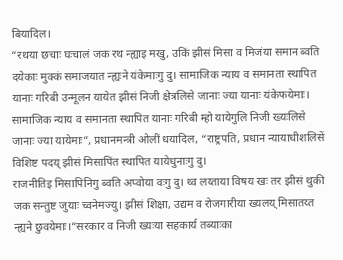बियादिल।
“रथया छचाः घःचालं जक रथ न्ह्याइ मखु, उकिं झीसं मिसा व मिजंया समान ब्वति दयेकाः मुक्कं समाजयात न्ह्यःने यंकेमाःगु दु। सामाजिक न्याय व समानता स्थापित यानाः गरिबी उन्मूलन यायेत झीसं निजी क्षेत्रलिसे जानाः ज्या यानाः यंकेफयेमाः। सामाजिक न्याय व समानता स्थापित यानाः गरिबी म्हो यायेगुलि निजी ख्यःलिसे जानाः ज्या यायेमाः”, प्रधानमन्त्री ओलीं धयादिल, “राष्ट्रपति, प्रधान न्यायाधीशलिसें विशिष्ट पदय् झीसं मिसापिंत स्थापित यायेधुनाःगु दु।
राजनीतिइ मिसापिनिगु ब्वति अप्वोया वःगु दु। थ्व लय्ताया विषय खः तर झीसं थुकी जक सन्तुष्ट जुयाः च्वनेमज्यु। झीसं शिक्षा, उद्यम व रोजगारीया ख्यलय् मिसातय्त न्ह्यने छुवयेमाः।”सरकार व निजी ख्यःया सहकार्य तब्याःका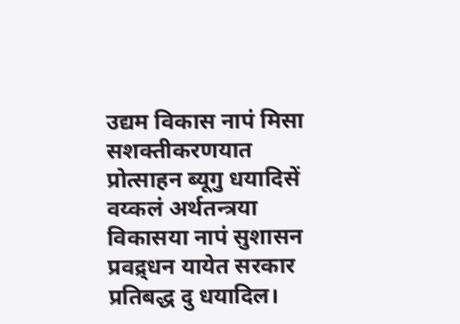उद्यम विकास नापं मिसा सशक्तीकरणयात प्रोत्साहन ब्यूगु धयादिसें वय्कलं अर्थतन्त्रया विकासया नापं सुशासन प्रवद्र्धन यायेत सरकार प्रतिबद्ध दु धयादिल।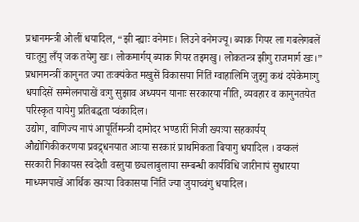प्रधानमन्त्री ओलीं धयादिल, “झी न्ह्याः वनेमाः। लिउने वनेमज्यू। ब्याक गियर ला गबलेगबलें चाःतूगु लँय् जक तयेगु खः। लोकमार्गय् ब्याक गियर तइमखु। लोकतन्त्र झीगु राजमार्ग खः।” प्रधानमन्त्रीं कानुनत ज्या तःक्यंकेत मखुसें विकासया निंतिं ग्वाहालिमि जुइगु कथं दयेकेमाःगु धयादिसें सम्मेलनपाखें वःगु सुझाव अध्ययन यानाः सरकारया नीति, व्यवहार व कानुनतयेत परिस्कृत यायेगु प्रतिबद्धता प्वंकादिल।
उद्योग, वाणिज्य नापं आपूर्तिमन्त्री दामोदर भण्डारीं निजी ख्यःया सहकार्यय् औद्योगिकीकरणया प्रवद्र्धनयात आःया सरकारं प्राथमिकता बियागु धयादिल । वय्कलं सरकारी निकायस स्वदेशी वस्तुया छ्यलाबुलाया सम्बन्धी कार्यविधि जारीनापं सुधारया माध्यमपाखें आर्थिक ख्यःया विकासया निंतिं ज्या जुयाच्वंगु धयादिल।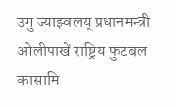उगु ज्याझ्वलय् प्रधानमन्त्री ओलीपाखें राष्ट्रिय फुटबल कासामि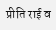प्रीति राई व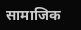सामाजिक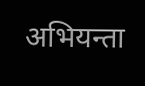अभियन्ता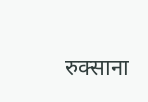रुक्साना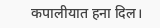कपालीयात हना दिल।